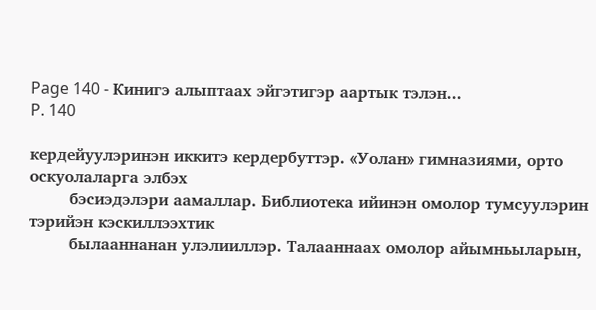Page 140 - Кинигэ алыптаах эйгэтигэр аартык тэлэн...
P. 140

кердейуулэринэн иккитэ кердербуттэр. «Уолан» гимназиями, орто оскуолаларга элбэх
        бэсиэдэлэри аамаллар. Библиотека ийинэн омолор тумсуулэрин тэрийэн кэскиллээхтик
        былааннанан улэлииллэр. Талааннаах омолор айымньыларын,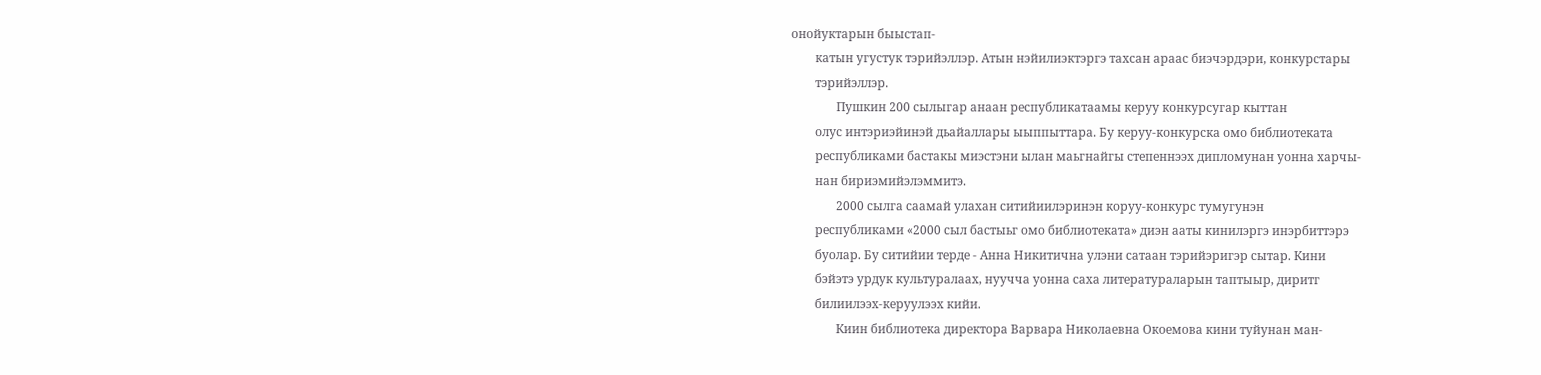онойуктарын быыстап-
        катын угустук тэрийэллэр. Атын нэйилиэктэргэ тахсан араас биэчэрдэри, конкурстары
        тэрийэллэр.
               Пушкин 200 сылыгар анаан республикатаамы керуу конкурсугар кыттан
        олус интэриэйинэй дьайаллары ыыппыттара. Бу керуу-конкурска омо библиотеката
        республиками бастакы миэстэни ылан маьгнайгы степеннээх дипломунан уонна харчы-
        нан бириэмийэлэммитэ.
               2000 сылга саамай улахан ситийиилэринэн коруу-конкурс тумугунэн
        республиками «2000 сыл бастыьг омо библиотеката» диэн ааты кинилэргэ инэрбиттэрэ
        буолар. Бу ситийии терде - Анна Никитична улэни сатаан тэрийэригэр сытар. Кини
        бэйэтэ урдук культуралаах, нуучча уонна саха литератураларын таптыыр, диритг
        билиилээх-керуулээх кийи.
               Киин библиотека директора Варвара Николаевна Окоемова кини туйунан ман-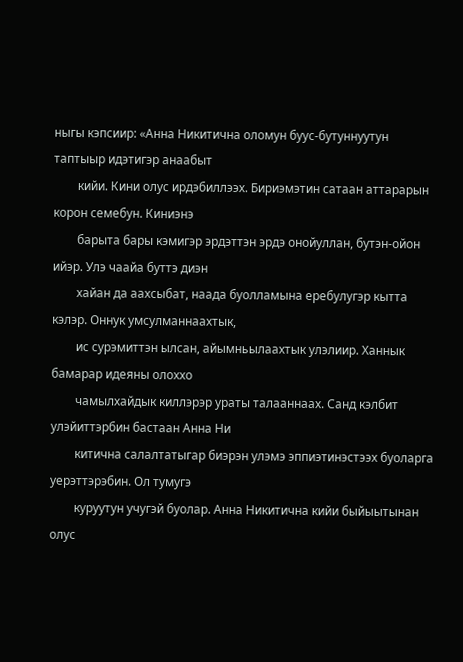ныгы кэпсиир: «Анна Никитична оломун буус-бутуннуутун таптыыр идэтигэр анаабыт
        кийи. Кини олус ирдэбиллээх. Бириэмэтин сатаан аттарарын корон семебун. Киниэнэ
        барыта бары кэмигэр эрдэттэн эрдэ онойуллан, бутэн-ойон ийэр. Улэ чаайа буттэ диэн
        хайан да аахсыбат, наада буолламына еребулугэр кытта кэлэр. Оннук умсулманнаахтык,
        ис сурэмиттэн ылсан, айымньылаахтык улэлиир. Ханнык бамарар идеяны олоххо
        чамылхайдык киллэрэр ураты талааннаах. Санд кэлбит улэйиттэрбин бастаан Анна Ни
        китична салалтатыгар биэрэн улэмэ эппиэтинэстээх буоларга уерэттэрэбин. Ол тумугэ
        куруутун учугэй буолар. Анна Никитична кийи быйыытынан олус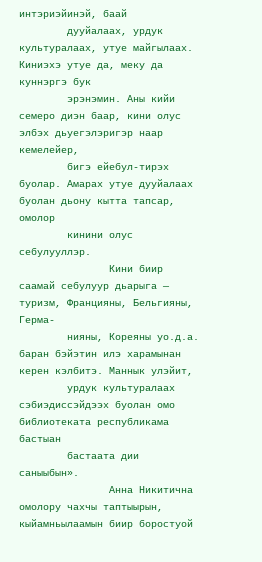интэриэйинэй, баай
        дууйалаах, урдук культуралаах, утуе майгылаах. Киниэхэ утуе да, меку да куннэргэ бук
        эрэнэмин. Аны кийи семеро диэн баар, кини олус элбэх дьуегэлэригэр наар кемелейер,
        бигэ ейебул-тирэх буолар. Амарах утуе дууйалаах буолан дьону кытта тапсар, омолор
        кинини олус себулууллэр.
               Кини биир саамай себулуур дьарыга — туризм, Францияны, Бельгияны, Герма-
        нияны, Кореяны уо.д.а. баран бэйэтин илэ харамынан керен кэлбитэ. Маннык улэйит,
        урдук культуралаах сэбиэдиссэйдээх буолан омо библиотеката республикама бастыан
        бастаата дии саныыбын».
               Анна Никитична омолору чахчы таптыырын, кыйамньылаамын биир боростуой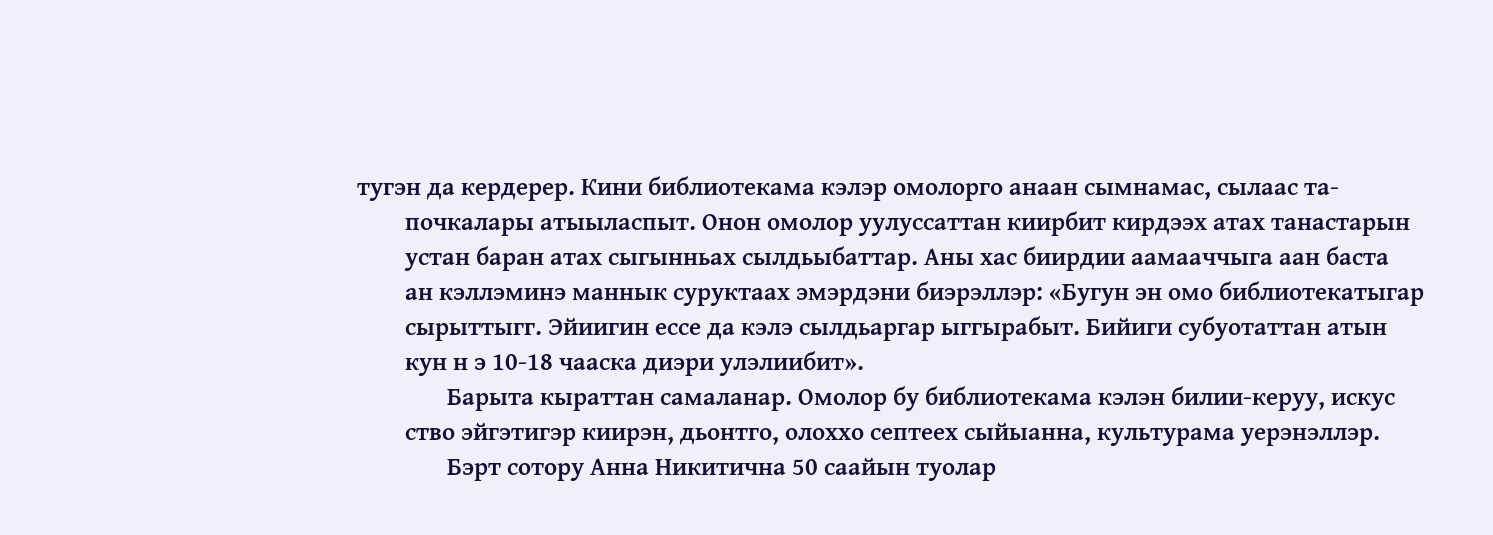тугэн да кердерер. Кини библиотекама кэлэр омолорго анаан сымнамас, сылаас та-
        почкалары атыыласпыт. Онон омолор уулуссаттан киирбит кирдээх атах танастарын
        устан баран атах сыгынньах сылдьыбаттар. Аны хас биирдии аамааччыга аан баста
        ан кэллэминэ маннык суруктаах эмэрдэни биэрэллэр: «Бугун эн омо библиотекатыгар
        сырыттыгг. Эйиигин ессе да кэлэ сылдьаргар ыггырабыт. Бийиги субуотаттан атын
        кун н э 10-18 чааска диэри улэлиибит».
               Барыта кыраттан самаланар. Омолор бу библиотекама кэлэн билии-керуу, искус
        ство эйгэтигэр киирэн, дьонтго, олоххо септеех сыйыанна, культурама уерэнэллэр.
               Бэрт сотору Анна Никитична 50 саайын туолар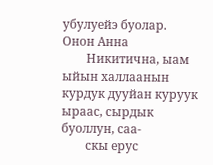убулуейэ буолар. Онон Анна
        Никитична, ыам ыйын халлаанын курдук дууйан куруук ыраас, сырдык буоллун, саа-
        скы ерус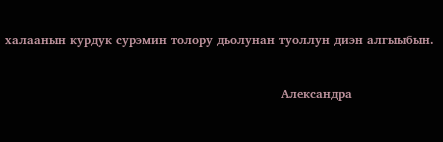халаанын курдук сурэмин толору дьолунан туоллун диэн алгыыбын.


                                                                     Александра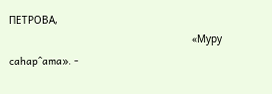ПЕТРОВА,
                                                             «Муру cahap^ama». -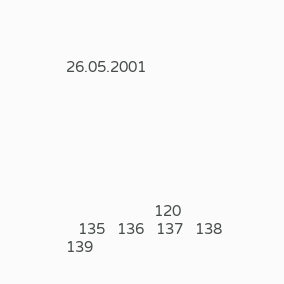26.05.2001







                      120
   135   136   137   138   139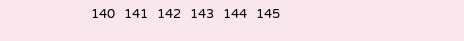140   141   142   143   144   145